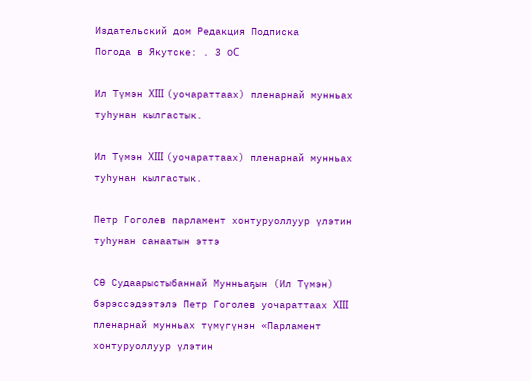Издательский дом Редакция Подписка
Погода в Якутске: . 3 oC

Ил Түмэн XIII (уочараттаах) пленарнай мунньах туһунан кылгастык.

Ил Түмэн XIII (уочараттаах) пленарнай мунньах туһунан кылгастык.

Петр Гоголев парламент хонтуруоллуур үлэтин туһунан санаатын эттэ

СӨ Судаарыстыбаннай Мунньаҕын (Ил Түмэн) бэрэссэдээтэлэ Петр Гоголев уочараттаах XIII пленарнай мунньах түмүгүнэн «Парламент хонтуруоллуур үлэтин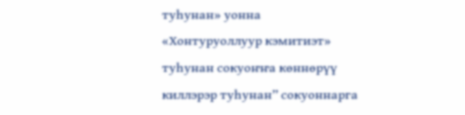туһунан» уонна «Хонтуруоллуур кэмитиэт» туһунан сокуоҥҥа көннөрүү киллэрэр туһунан” сокуоннарга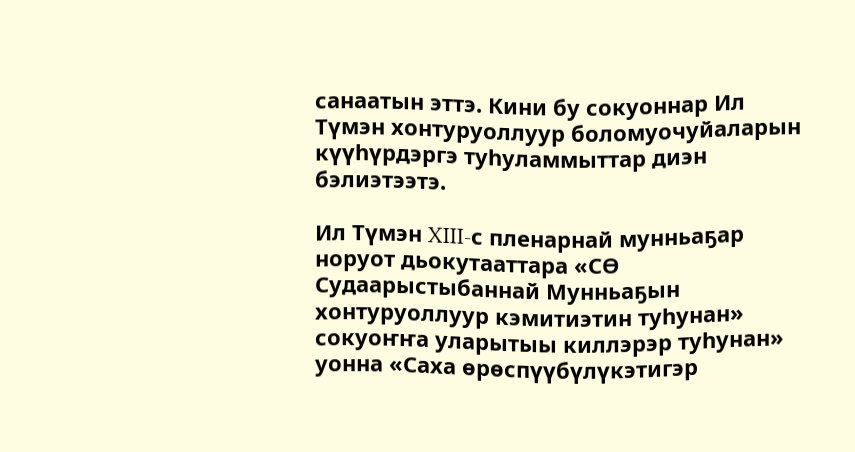санаатын эттэ. Кини бу сокуоннар Ил Түмэн хонтуруоллуур боломуочуйаларын күүһүрдэргэ туһуламмыттар диэн бэлиэтээтэ.

Ил Түмэн XIII-с пленарнай мунньаҕар норуот дьокутааттара «СӨ Судаарыстыбаннай Мунньаҕын хонтуруоллуур кэмитиэтин туһунан» сокуоҥҥа уларытыы киллэрэр туһунан» уонна «Саха өрөспүүбүлүкэтигэр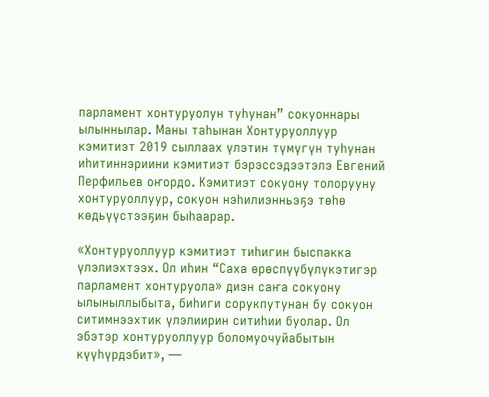парламент хонтуруолун туһунан” сокуоннары ылыннылар. Маны таһынан Хонтуруоллуур кэмитиэт 2019 сыллаах үлэтин түмүгүн туһунан иһитиннэриини кэмитиэт бэрэссэдээтэлэ Евгений Перфильев оҥордо. Кэмитиэт сокуону толорууну хонтуруоллуур, сокуон нэһилиэнньэҕэ төһө көдьүүстээҕин быһаарар.

«Хонтуруоллуур кэмитиэт тиһигин быспакка үлэлиэхтээх. Ол иһин “Саха өрөспүүбүлүкэтигэр парламент хонтуруола» диэн саҥа сокуону ылыныллыбыта, биһиги сорукпутунан бу сокуон ситимнээхтик үлэлиирин ситиһии буолар. Ол эбэтэр хонтуруоллуур боломуочуйабытын күүһүрдэбит», —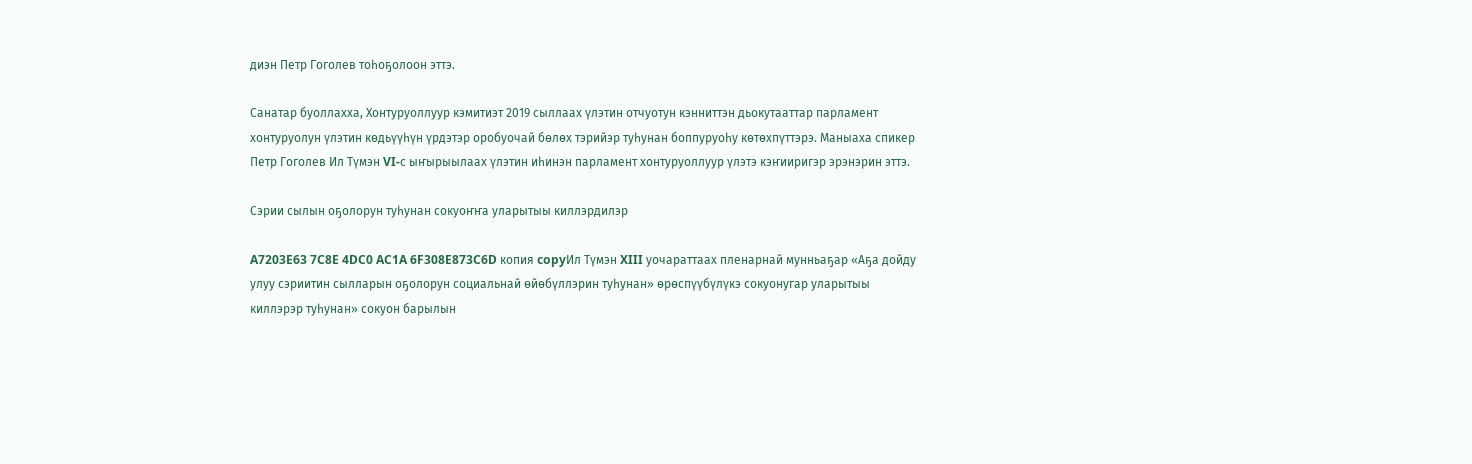диэн Петр Гоголев тоһоҕолоон эттэ.

Санатар буоллахха, Хонтуруоллуур кэмитиэт 2019 сыллаах үлэтин отчуотун кэнниттэн дьокутааттар парламент хонтуруолун үлэтин көдьүүһүн үрдэтэр оробуочай бөлөх тэрийэр туһунан боппуруоһу көтөхпүттэрэ. Маныаха спикер Петр Гоголев Ил Түмэн VI-с ыҥырыылаах үлэтин иһинэн парламент хонтуруоллуур үлэтэ кэҥииригэр эрэнэрин эттэ.

Сэрии сылын оҕолорун туһунан сокуоҥҥа уларытыы киллэрдилэр

A7203E63 7C8E 4DC0 AC1A 6F308E873C6D копия copyИл Түмэн XIII уочараттаах пленарнай мунньаҕар «Аҕа дойду улуу сэриитин сылларын оҕолорун социальнай өйөбүллэрин туһунан» өрөспүүбүлүкэ сокуонугар уларытыы киллэрэр туһунан» сокуон барылын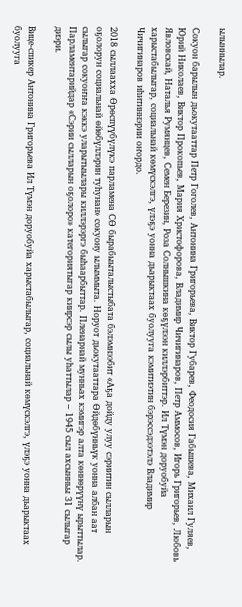ылыннылар.

Сокуон барылын дьокутааттар Петр Гоголев, Антонина Григорьева, Виктор Губарев, Феодосия Габышева, Михаил Гуляев, Юрий Николаев, Виктор Прокопьев, Мария Христофорова, Владимир Чичигинаров, Петр Аммосов, Игорь Григорьев, Любовь Явловскай, Наталья Румянцев, Семен Березин, Роза Солнышкина көҕүлээн киллэрбиттэр. Ил Түмэн доруобуйа харыстабылыгар, социальнай көмүскэлгэ, үлэҕэ уонна дьарыктаах буолууга кэмитиэтин бэрэссэдээтэлэ Владимир Чичигинаров иһитиннэрии оҥордо.

2018 сыллаахха Өрөспүүбүлүкэ парламена СӨ бырабыыталыстыбата бэлэмнээбит «Аҕа дойду улуу сэриитин сылларын оҕолорун социальнай өйөбүллэрин туһунан» сокуону ылыммыта. Норуот дьокутааттара Өйдөбүнньүк уонна албан аат сылыгар сокуоҥҥа кэккэ уларытыылары киллэрэргэ быһаарбыттар. Пленарнай мунньах кэмигэр алта көннөрүүнү ырыттылар. Парламентарийдар «Сэрии сылларын оҕолоро» категориятыгар киирсэр сылы уһаттылар – 1945 сыл ахсынньы 31 сылыгар диэри.

Вице-спикер Антонина Григорьева Ил Түмэн доруобуйа харыстабылыгар, социальнай көмүскэлгэ, үлэҕэ уонна дьарыктаах буолууга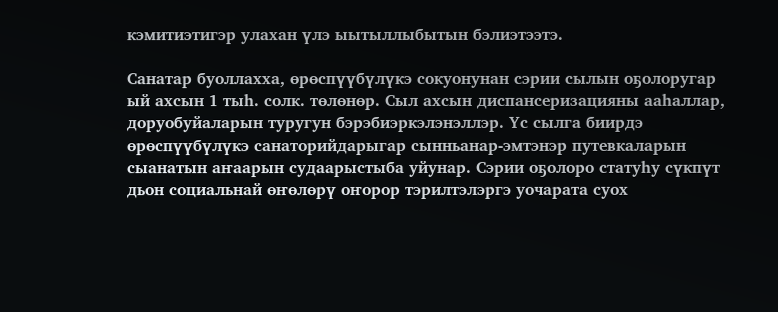кэмитиэтигэр улахан үлэ ыытыллыбытын бэлиэтээтэ.

Санатар буоллахха, өрөспүүбүлүкэ сокуонунан сэрии сылын оҕолоругар ый ахсын 1 тыһ. солк. төлөнөр. Сыл ахсын диспансеризацияны ааһаллар, доруобуйаларын туругун бэрэбиэркэлэнэллэр. Үс сылга биирдэ өрөспүүбүлүкэ санаторийдарыгар сынньанар-эмтэнэр путевкаларын сыанатын аҥаарын судаарыстыба уйунар. Сэрии оҕолоро статуһу сүкпүт дьон социальнай өҥөлөрү оҥорор тэрилтэлэргэ уочарата суох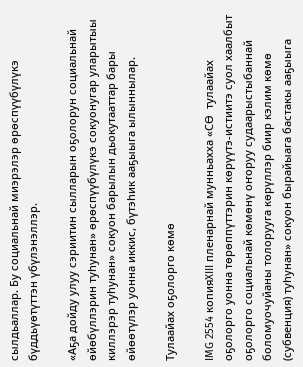сылдьаллар. Бу социальнай миэрэлэр өрөспүүбүлүкэ бүддьүөтүттэн үбүлэнэллэр.

«Аҕа дойду улуу сэриитин сылларын оҕолорун социальнай өйөбүллэрин туһунан» өрөспүүбүлүкэ сокуонугар уларытыы киллэрэр туһунан» сокуон барылын дьокутааттар бары өйөөтүлэр уонна иккис, бүтэһик ааҕыыга ылыннылар.

Тулаайах оҕолорго көмө

IMG 2554 копияXIII пленарнай мунньахха «СӨ  тулаайах оҕолорго уонна төрөппүттэрин көрүүтэ-истиитэ суол хаалбыт оҕолорго социальнай көмөнү оҥоруу судаарыстыбаннай боломуочуйаны толорууга көрүллэр биир кэлим көмө (субвенция) туһунан» сокуон бырайыага бастакы ааҕыыга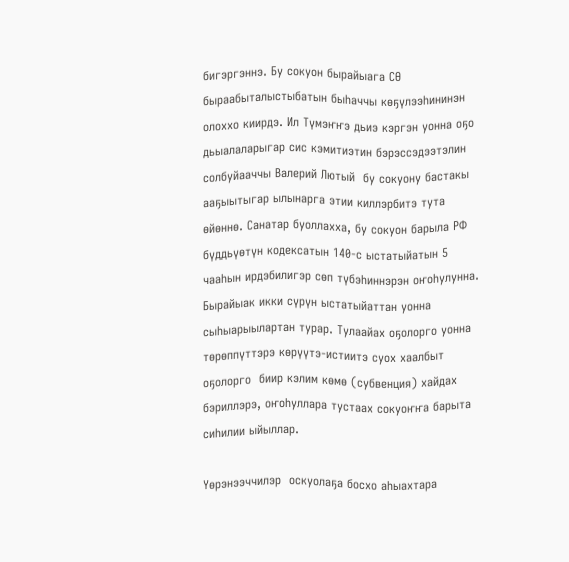бигэргэннэ. Бу сокуон бырайыага СӨ быраабыталыстыбатын быһаччы көҕүлээһининэн олоххо киирдэ. Ил Түмэҥҥэ дьиэ кэргэн уонна оҕо дьыалаларыгар сис кэмитиэтин бэрэссэдээтэлин солбуйааччы Валерий Лютый  бу сокуону бастакы ааҕыытыгар ылынарга этии киллэрбитэ тута өйөннө. Санатар буоллахха, бу сокуон барыла РФ бүддьүөтүн кодексатын 140-с ыстатыйатын 5 чааһын ирдэбилигэр сөп түбэһиннэрэн оҥоһулунна. Бырайыак икки сүрүн ыстатыйаттан уонна сыһыарыылартан турар. Тулаайах оҕолорго уонна төрөппүттэрэ көрүүтэ-истиитэ суох хаалбыт оҕолорго  биир кэлим көмө (субвенция) хайдах бэриллэрэ, оҥоһуллара тустаах сокуоҥҥа барыта сиһилии ыйыллар.

Үөрэнээччилэр  оскуолаҕа босхо аһыахтара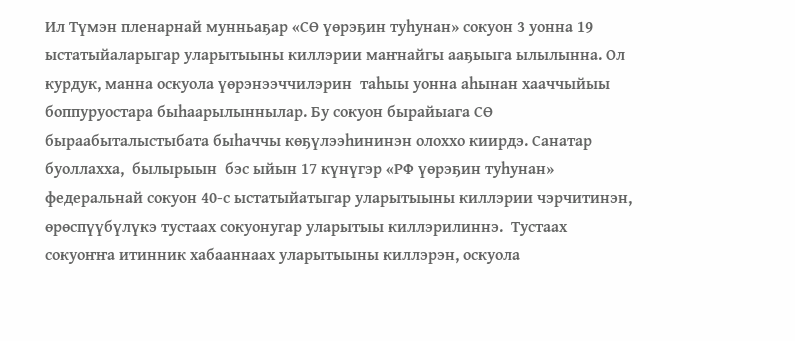Ил Түмэн пленарнай мунньаҕар «СӨ үөрэҕин туһунан» сокуон 3 уонна 19 ыстатыйаларыгар уларытыыны киллэрии маҥнайгы ааҕыыга ылылынна. Ол курдук, манна оскуола үөрэнээччилэрин  таһыы уонна аһынан хааччыйыы боппуруостара быһаарылыннылар. Бу сокуон бырайыага СӨ быраабыталыстыбата быһаччы көҕүлээһининэн олоххо киирдэ. Санатар буоллахха,  былырыын  бэс ыйын 17 күнүгэр «РФ үөрэҕин туһунан» федеральнай сокуон 40-с ыстатыйатыгар уларытыыны киллэрии чэрчитинэн,  өрөспүүбүлүкэ тустаах сокуонугар уларытыы киллэрилиннэ.  Тустаах сокуоҥҥа итинник хабааннаах уларытыыны киллэрэн, оскуола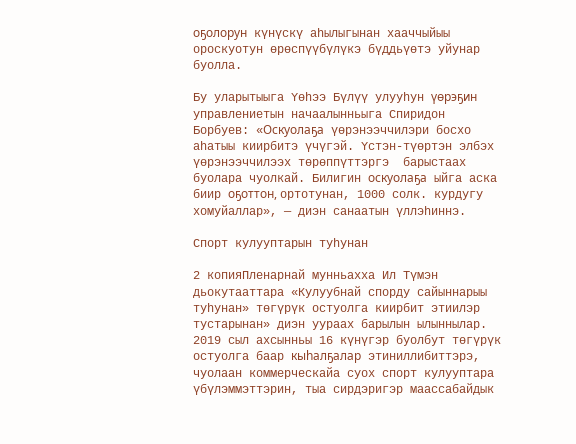оҕолорун күнүскү аһылыгынан хааччыйыы ороскуотун өрөспүүбүлүкэ бүддьүөтэ уйунар буолла.

Бу уларытыыга Үөһээ Бүлүү улууһун үөрэҕин управлениетын начаалынньыга Спиридон Борбуев: «Оскуолаҕа үөрэнээччилэри босхо аһатыы киирбитэ үчүгэй. Үстэн-түөртэн элбэх үөрэнээччилээх төрөппүттэргэ  барыстаах буолара чуолкай. Билигин оскуолаҕа ыйга аска биир оҕоттон, ортотунан, 1000 солк. курдугу хомуйаллар», — диэн санаатын үллэһиннэ.

Спорт кулууптарын туһунан

2 копияПленарнай мунньахха Ил Түмэн дьокутааттара «Кулуубнай спорду сайыннарыы туһунан» төгүрүк остуолга киирбит этиилэр тустарынан» диэн уураах барылын ылыннылар.   2019 сыл ахсынньы 16 күнүгэр буолбут төгүрүк остуолга баар кыһалҕалар этиниллибиттэрэ, чуолаан коммерческайа суох спорт кулууптара үбүлэммэттэрин, тыа сирдэригэр маассабайдык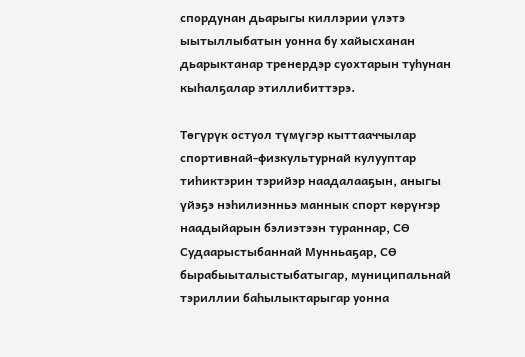спордунан дьарыгы киллэрии үлэтэ ыытыллыбатын уонна бу хайысханан дьарыктанар тренердэр суохтарын туһунан кыһалҕалар этиллибиттэрэ.

Төгүрүк остуол түмүгэр кыттааччылар спортивнай-физкультурнай кулууптар тиһиктэрин тэрийэр наадалааҕын, аныгы үйэҕэ нэһилиэнньэ маннык спорт көрүҥэр наадыйарын бэлиэтээн тураннар, СӨ Судаарыстыбаннай Мунньаҕар, СӨ бырабыыталыстыбатыгар, муниципальнай тэриллии баһылыктарыгар уонна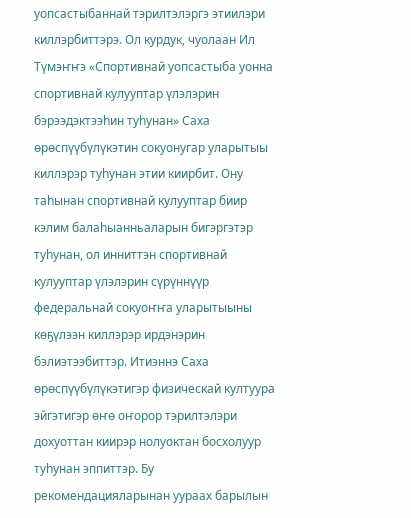уопсастыбаннай тэрилтэлэргэ этиилэри киллэрбиттэрэ. Ол курдук, чуолаан Ил Түмэҥҥэ «Спортивнай уопсастыба уонна спортивнай кулууптар үлэлэрин бэрээдэктээһин туһунан» Саха өрөспүүбүлүкэтин сокуонугар уларытыы киллэрэр туһунан этии киирбит. Ону таһынан спортивнай кулууптар биир кэлим балаһыанньаларын бигэргэтэр туһунан, ол инниттэн спортивнай кулууптар үлэлэрин сүрүннүүр федеральнай сокуоҥҥа уларытыыны көҕүлээн киллэрэр ирдэнэрин бэлиэтээбиттэр. Итиэннэ Саха өрөспүүбүлүкэтигэр физическай култуура эйгэтигэр өҥө оҥорор тэрилтэлэри дохуоттан киирэр нолуоктан босхолуур туһунан эппиттэр. Бу рекомендацияларынан уураах барылын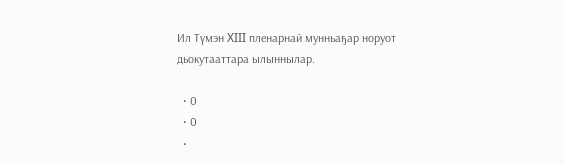Ил Түмэн XIII пленарнай мунньаҕар норуот дьокутааттара ылыннылар.

  • 0
  • 0
  •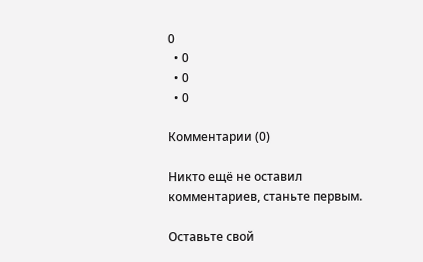0
  • 0
  • 0
  • 0

Комментарии (0)

Никто ещё не оставил комментариев, станьте первым.

Оставьте свой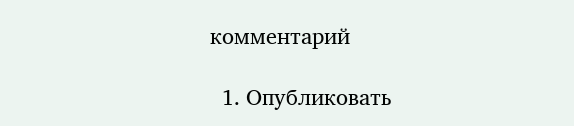комментарий

  1. Опубликовать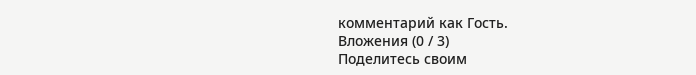комментарий как Гость.
Вложения (0 / 3)
Поделитесь своим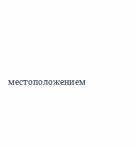местоположением